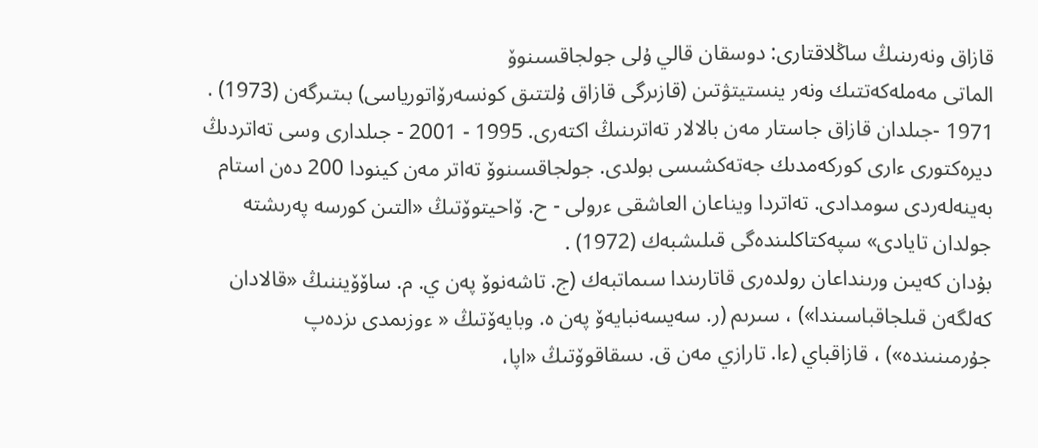قازاق ونەرىنىڭ ساڭلاقتارى: دوسقان قالي ۇلى جولجاقسىنوۆ
الماتى مەملەكەتتىك ونەر ينستيتۋتىن (قازىرگى قازاق ۇلتتىق كونسەرۆاتورياسى) بىتىرگەن (1973) . 1971 -جىلدان قازاق جاستار مەن بالالار تەاترىنىڭ اكتەرى. 1995 - 2001 - جىلدارى وسى تەاتردىڭ ديرەكتورى ءارى كوركەمدىك جەتەكشىسى بولدى. جولجاقسىنوۆ تەاتر مەن كينودا 200 دەن استام بەينەلەردى سومدادى. تەاتردا ويناعان العاشقى ءرولى - ح. ۆاحيتوۆتىڭ «التىن كورسە پەرىشتە جولدان تايادى» سپەكتاكلىندەگى قىلىشبەك (1972) .
بۇدان كەيىن ورىنداعان رولدەرى قاتارىندا سىماتبەك (ج. تاشەنوۆ پەن ي. م. ساۆۆيننىڭ «قالادان كەلگەن قىلجاقباسىندا») ، سىرىم (ر. سەيسەنبايەۆ پەن ە. وبايەۆتىڭ « ءوزىمدى ىزدەپ جۇرمىنىندە») ، قازاقباي (ءا. تارازي مەن ق. ىسقاقوۆتىڭ «اپا،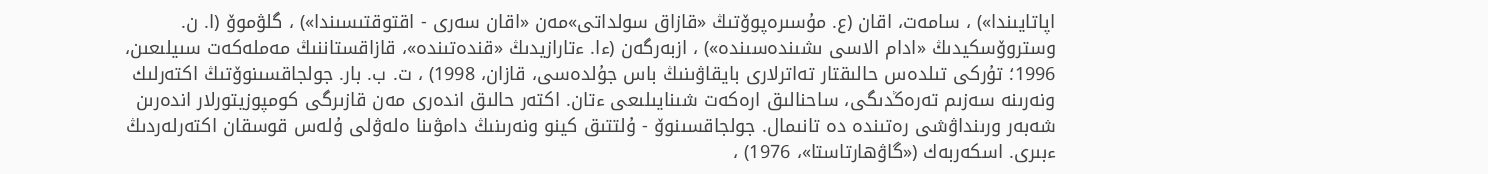اپاتايىندا») ، سامەت، اقان (ع. مۇسىرەپوۆتىڭ «قازاق سولداتى»مەن «اقان سەرى - اقتوقتىسىندا») ، گلۋموۆ (ا. ن. وستروۆسكيدىڭ «ادام الاسى ىشىندەسىندە») ، ازبەرگەن (ءا. ءتارازيدىڭ «قندەتىندە»، قازاقستاننىڭ مەملەكەت سىيلىعىن، 1996؛ تۇركى تىلدەس حالىقتار تەاترلارى بايقاۋىنىڭ باس جۇلدەسى، قازان، 1998) ، ت. ب. بار. جولجاقسىنوۆتىڭ اكتەرلىك ونەرىنە سەزىم تەرەڭدىگى، ساحنالىق ارەكەت شىنايىلىعى ءتان. اكتەر حالىق اندەرى مەن قازىرگى كومپوزيتورلار اندەرىن شەبەر ورىنداۋشى رەتىندە دە تانىمال. جولجاقسىنوۆ - ۇلتتىق كينو ونەرىنىڭ دامۋىنا ەلەۋلى ۇلەس قوسقان اكتەرلەردىڭ ءبىرى. اسكەربەك («گاۋھارتاستا»، 1976) ،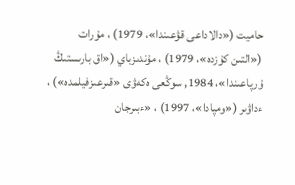حاميت («دالاداعى قۋعىندا»، 1979) ، مۇرات («التىن كۇزدە»، 1979) ، مۇندىزباي («اق بارىستىڭ ۇرپاعىندا»، 1984, سوڭعى ەكەۋى «قىرعىزفيلمدە») ، ءداۋىر («ومپادا»، 1997) ، «ءبىرجان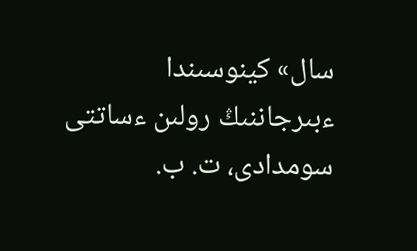سال» كينوسىندا ءبىرجاننىڭ رولىن ءساتتى سومدادى، ت. ب.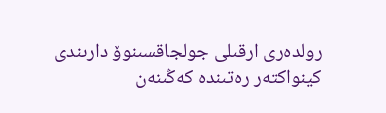رولدەرى ارقىلى جولجاقسىنوۆ دارىندى كينواكتەر رەتىندە كەڭىنەن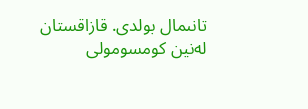تانىمال بولدى. قازاقستان لەنين كومسومولى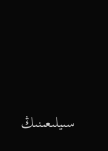سىيلىعىنىڭ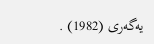يەگەرى (1982) .